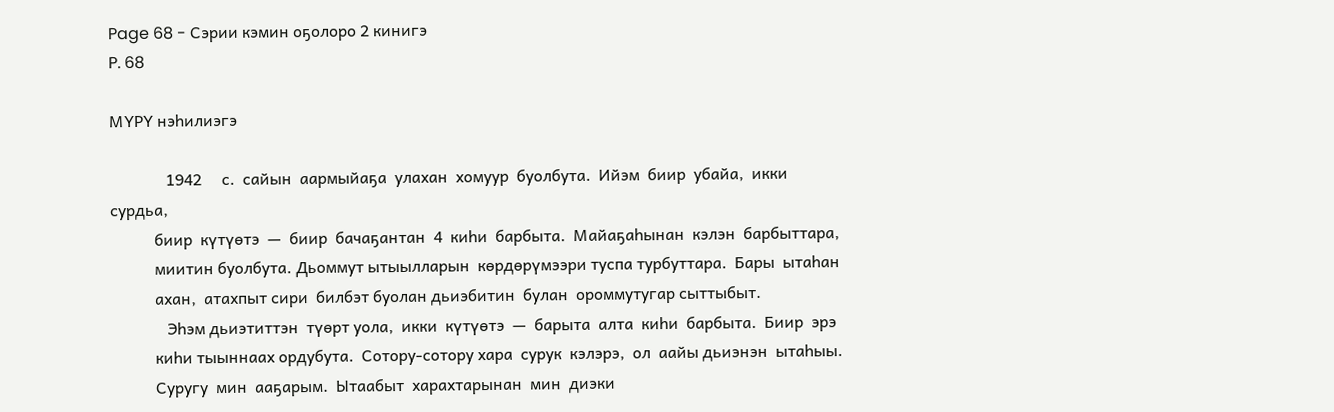Page 68 - Сэрии кэмин оҕолоро 2 кинигэ
P. 68

МҮРҮ нэһилиэгэ

              1942     с.  сайын  аармыйаҕа  улахан  хомуур  буолбута.  Ийэм  биир  убайа,  икки  сурдьа,
           биир  күтүөтэ  —  биир  бачаҕантан  4  киһи  барбыта.  Майаҕаһынан  кэлэн  барбыттара,
           миитин буолбута. Дьоммут ытыылларын  көрдөрүмээри туспа турбуттара.  Бары  ытаһан
           ахан,  атахпыт сири  билбэт буолан дьиэбитин  булан  ороммутугар сыттыбыт.
              Эһэм дьиэтиттэн  түөрт уола,  икки  күтүөтэ  —  барыта  алта  киһи  барбыта.  Биир  эрэ
           киһи тыыннаах ордубута.  Сотору-сотору хара  сурук  кэлэрэ,  ол  аайы дьиэнэн  ытаһыы.
           Суругу  мин  ааҕарым.  Ытаабыт  харахтарынан  мин  диэки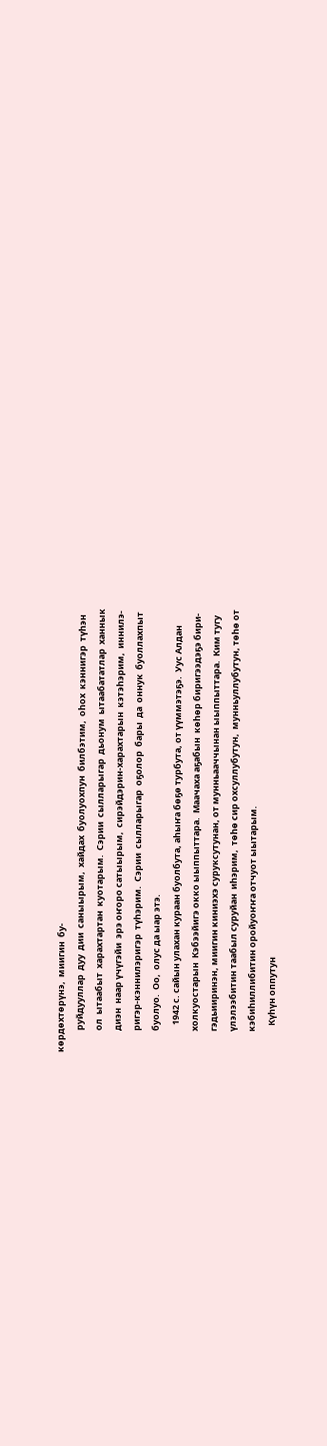көрдөхтөрүнэ,  миигин  бу-
           руйдууллар  дуу  дии  саныырым,  хайдах  буолуохпун  билбэтим,  оһох  кэннигэр  түһэн
           ол  ытаабыт  харахтартан  куотарым.  Сэрии  сылларыгар  дьонум  ытаабататлар  ханнык
           диэн  наар үчүгэйи  эрэ оҥоро сатыырым,  сирэйдэрин-харахтарын  кэтэһэрим,  иннилэ-
           ригэр-кэннилэригэр  түһэрим.  Сэрии  сылларыгар  оҕолор  бары  да  оннук  буоллахпыт
           буолуо.  Оо,  олус да ыар этэ.
              1942 с. сайын улахан кураан буолбута, аһыҥа бөҕө турбута, от үүммэтэҕэ.  Уус Алдан
           холкуостарын  Кэбээйигэ окко ыыппыттара.  Маачаха аҕабын  көһөр биригээдэҕэ бири-
           гэдьииринэн, миигин киниэхэ суруксутунан, от мунньааччынан ыыппыттара.  Ким тугу
           үлэлээбитин таабыл суруйан  иһэрим,  төһө сир охсуллубутун,  мунньуллубутун, төһө от
           кэбиһиллибитин оройуоҥҥа отчуот ыытарым.
              Күһүн оппутун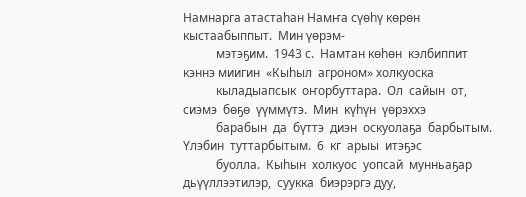Намнарга атастаһан Намҥа сүөһү көрөн кыстаабыппыт.  Мин үөрэм-
           мэтэҕим.  1943 с.  Намтан көһөн  кэлбиппит кэннэ миигин  «Кыһыл  агроном» холкуоска
           кыладыапсык  оҥорбуттара.  Ол  сайын  от,  сиэмэ  бөҕө  үүммүтэ.  Мин  күһүн  үөрэххэ
           барабын  да  бүттэ  диэн  оскуолаҕа  барбытым.  Үлэбин  туттарбытым.  6  кг  арыы  итэҕэс
           буолла.  Кыһын  холкуос  уопсай  мунньаҕар дьүүллээтилэр,  суукка  биэрэргэ дуу,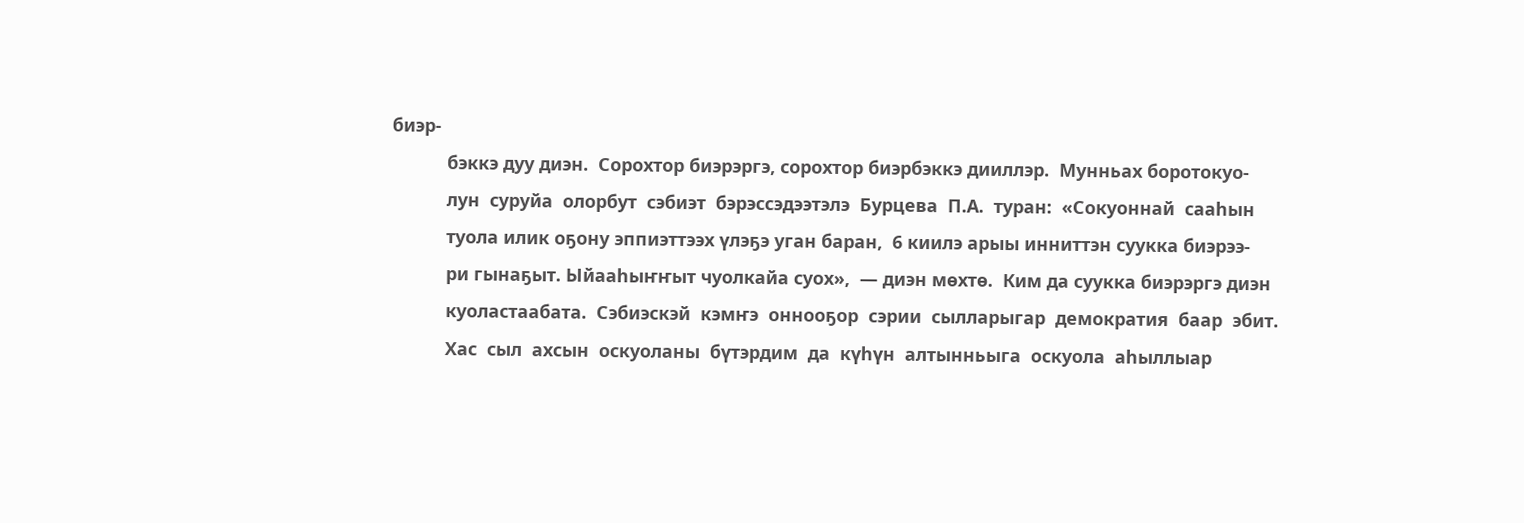биэр-
           бэккэ дуу диэн.  Сорохтор биэрэргэ, сорохтор биэрбэккэ дииллэр.  Мунньах боротокуо-
           лун  суруйа  олорбут  сэбиэт  бэрэссэдээтэлэ  Бурцева  П.А.  туран:  «Сокуоннай  сааһын
           туола илик оҕону эппиэттээх үлэҕэ уган баран,  6 киилэ арыы инниттэн суукка биэрээ-
           ри гынаҕыт. Ыйааһыҥҥыт чуолкайа суох»,  — диэн мөхтө.  Ким да суукка биэрэргэ диэн
           куоластаабата.  Сэбиэскэй  кэмҥэ  оннооҕор  сэрии  сылларыгар  демократия  баар  эбит.
           Хас  сыл  ахсын  оскуоланы  бүтэрдим  да  күһүн  алтынньыга  оскуола  аһыллыар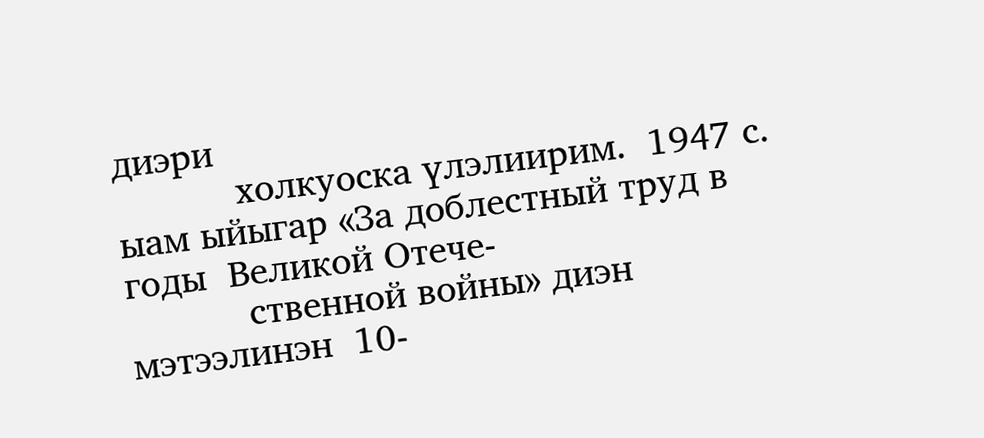диэри
           холкуоска үлэлиирим.  1947 с. ыам ыйыгар «За доблестный труд в годы  Великой Отече-
           ственной войны» диэн мэтээлинэн  10-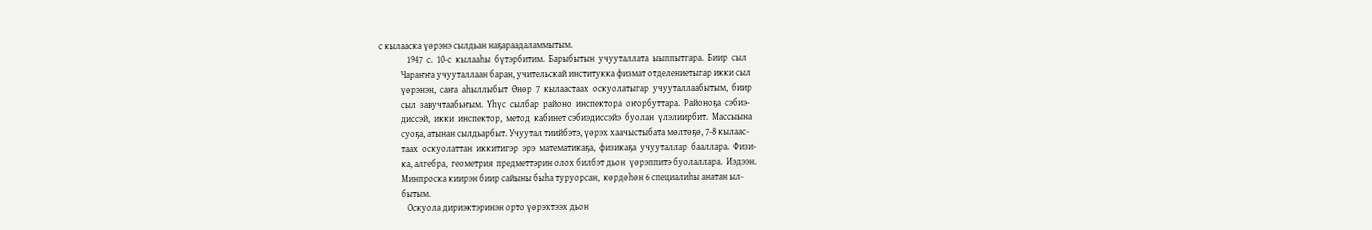с кылааска үөрэнэ сылдьан наҕараадаламмытым.
              1947  с.  10-с  кылааһы  бүтэрбитим.  Барыбытын  учууталлата  ыыппытгара.  Биир  сыл
           Чараҥҥа учууталлаан баран, учительскай институкка физмат отделениетыгар икки сыл
           үөрэнэн,  саҥа  аһыллыбыт  Өнөр  7  кылаастаах  оскуолатыгар  учууталлаабытым,  биир
           сыл  завучтаабьҥым.  Үһүс  сылбар  районо  инспектора  оҥорбуттара.  Районоҕа  сэбиэ-
           диссэй,  икки  инспектор,  метод  кабинет сэбиэдиссэйэ  буолан  үлэлиирбит.  Массыына
           суоҕа, атынан сылдьарбыт. Учуутал тиийбэтэ, үөрэх хаачыстыбата мөлтөҕө, 7-8 кылаас-
           таах  оскуолаттан  иккитигэр  эрэ  математикаҕа,  физикаҕа  учууталлар  бааллара.  Физи-
           ка, алгебра,  геометрия  предметтэрин олох билбэт дьон  үөрэппитэ буолаллара.  Иэдээн.
           Минпроска киирэн биир сайыны быһа туруорсан,  көрдөһөн 6 специалиһы анатан ыл-
           бытым.
              Оскуола дириэктэринэн орто үөрэхтээх дьон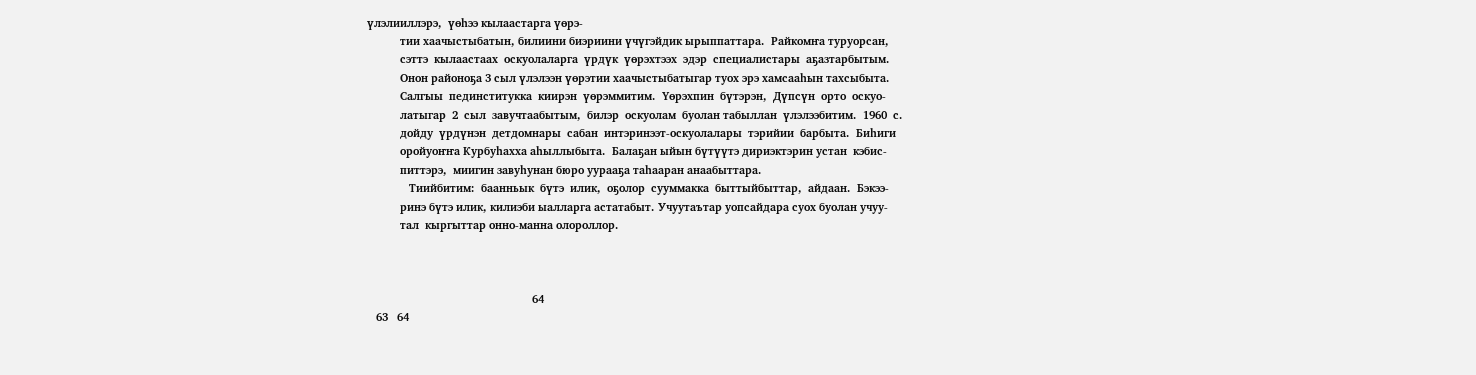үлэлииллэрэ,  үөһээ кылаастарга үөрэ-
           тии хаачыстыбатын, билиини биэриини үчүгэйдик ырыппаттара.  Райкомҥа туруорсан,
           сэттэ  кылаастаах  оскуолаларга  үрдүк  үөрэхтээх  эдэр  специалистары  аҕазтарбытым.
           Онон районоҕа 3 сыл үлэлээн үөрэтии хаачыстыбатыгар туох эрэ хамсааһын тахсыбыта.
           Салгыы  пединститукка  киирэн  үөрэммитим.  Үөрэхпин  бүтэрэн,  Дүпсүн  орто  оскуо-
           латыгар  2  сыл  завучтаабытым,  билэр  оскуолам  буолан табыллан  үлэлээбитим.  1960  с.
           дойду  үрдүнэн  детдомнары  сабан  интэринээт-оскуолалары  тэрийии  барбыта.  Биһиги
           оройуоҥҥа Курбуһахха аһыллыбыта.  Балаҕан ыйын бүтүүтэ дириэктэрин устан  кэбис-
           питтэрэ,  миигин завуһунан бюро уурааҕа таһааран анаабыттара.
              Тиийбитим:  баанньык  бүтэ  илик,  оҕолор  сууммакка  быттыйбыттар,  айдаан.  Бэкээ-
           ринэ бүтэ илик, килиэби ыалларга астатабыт. Учуутаътар уопсайдара суох буолан учуу-
           тал  кыргыттар онно-манна олороллор.



                                                       64
   63   64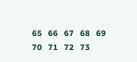65   66   67   68   69   70   71   72   73